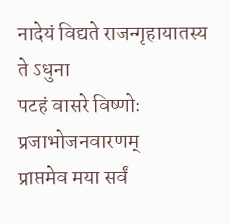नादेयं विद्यते राजन्गृहायातस्य ते ऽधुना
पटहं वासरे विष्णोः प्रजाभोजनवारणम्
प्राप्तमेव मया सर्वं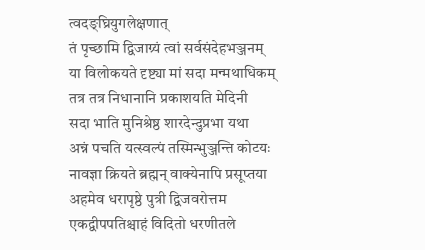त्वदङ्घ्रियुगलेक्षणात्
तं पृच्छामि द्विजाग्र्यं त्वां सर्वसंदेहभञ्जनम्
या विलोकयते दृष्ट्या मां सदा मन्मथाधिकम्
तत्र तत्र निधानानि प्रकाशयति मेदिनी
सदा भाति मुनिश्रेष्ठ शारदेन्दुप्रभा यथा
अन्नं पचति यत्स्वल्पं तस्मिन्भुञ्जन्ति कोटयः
नावज्ञा क्रियते ब्रह्मन् वाक्येनापि प्रसूप्तया
अहमेव धरापृष्ठे पुत्री द्विजवरोत्तम
एकद्वीपपतिश्चाहं विदितो धरणीतले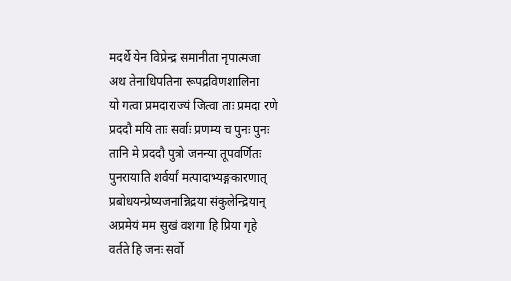मदर्थे येन विप्रेन्द्र समानीता नृपात्मजा
अथ तेनाधिपतिना रूपद्रविणशालिना
यो गत्वा प्रमदाराज्यं जित्वा ताः प्रमदा रणे
प्रददौ मयि ताः सर्वाः प्रणम्य च पुनः पुनः
तानि मे प्रददौ पुत्रो जनन्या तूपवर्णितः
पुनरायाति शर्वर्यां मत्पादाभ्यङ्गकारणात्
प्रबोधयन्प्रेष्यजनान्निद्रया संकुलेन्द्रियान्
अप्रमेयं मम सुखं वशगा हि प्रिया गृहे
वर्तते हि जनः सर्वो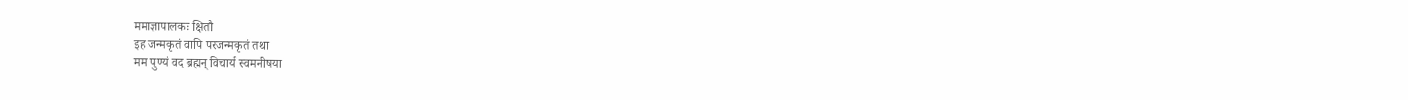ममाज्ञापालकः क्षितौ
इह जन्मकृतं वापि परजन्मकृतं तथा
मम पुण्यं वद ब्रह्मन् विचार्य स्वमनीषया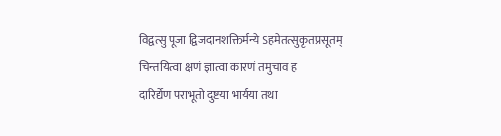विद्वत्सु पूजा द्विजदानशक्तिर्मन्ये ऽहमेतत्सुकृतप्रसूतम्
चिन्तयित्वा क्षणं ज्ञात्वा कारणं तमुचाव ह
दारिर्द्येण पराभूतो दुष्टया भार्यया तथा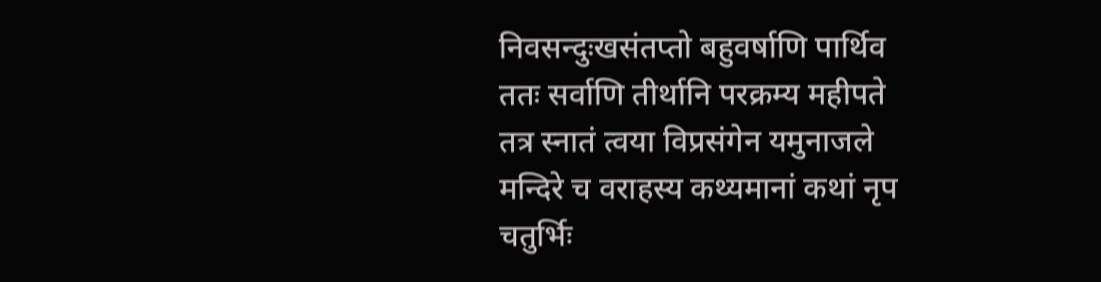निवसन्दुःखसंतप्तो बहुवर्षाणि पार्थिव
ततः सर्वाणि तीर्थानि परक्रम्य महीपते
तत्र स्नातं त्वया विप्रसंगेन यमुनाजले
मन्दिरे च वराहस्य कथ्यमानां कथां नृप
चतुर्भिः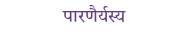पारणैर्यस्य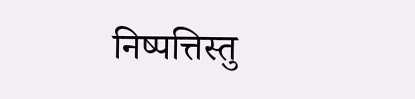निष्पत्तिस्तु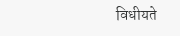विधीयते